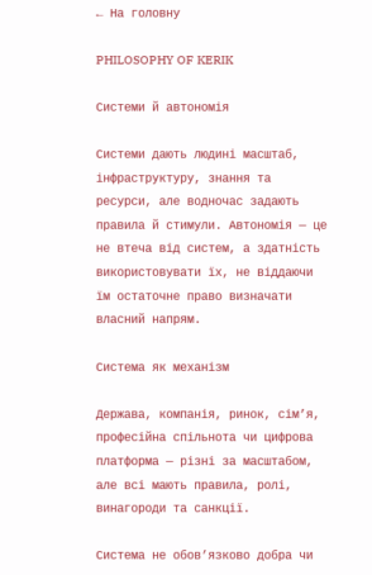← На головну

PHILOSOPHY OF KERIK

Системи й автономія

Системи дають людині масштаб, інфраструктуру, знання та ресурси, але водночас задають правила й стимули. Автономія — це не втеча від систем, а здатність використовувати їх, не віддаючи їм остаточне право визначати власний напрям.

Система як механізм

Держава, компанія, ринок, сім’я, професійна спільнота чи цифрова платформа — різні за масштабом, але всі мають правила, ролі, винагороди та санкції.

Система не обов’язково добра чи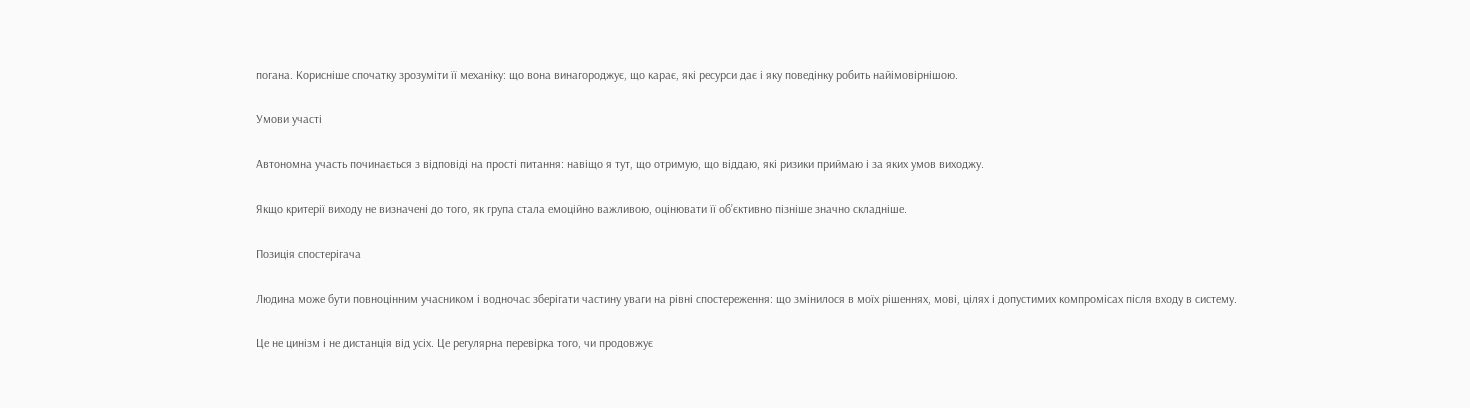погана. Корисніше спочатку зрозуміти її механіку: що вона винагороджує, що карає, які ресурси дає і яку поведінку робить найімовірнішою.

Умови участі

Автономна участь починається з відповіді на прості питання: навіщо я тут, що отримую, що віддаю, які ризики приймаю і за яких умов виходжу.

Якщо критерії виходу не визначені до того, як група стала емоційно важливою, оцінювати її об’єктивно пізніше значно складніше.

Позиція спостерігача

Людина може бути повноцінним учасником і водночас зберігати частину уваги на рівні спостереження: що змінилося в моїх рішеннях, мові, цілях і допустимих компромісах після входу в систему.

Це не цинізм і не дистанція від усіх. Це регулярна перевірка того, чи продовжує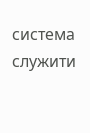система служити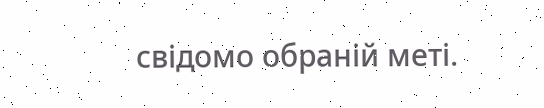свідомо обраній меті.